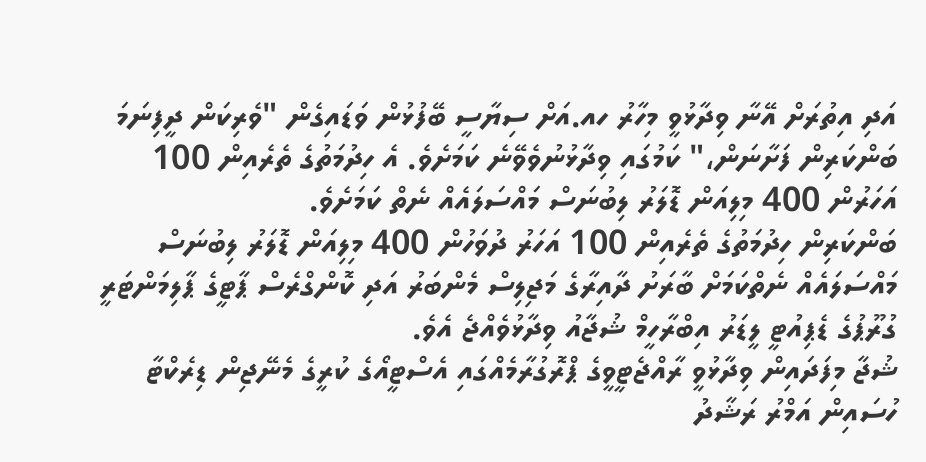އަދި އިތުރަށް އޭނާ ވިދާޅުވީ މިހާރު ހއ.އަށް ސިޔާސީ ބޭފުޅުން ވަޑައިގެން "ވެރިކަން ދީފިނަމަ ބަންކަރިން ފަށާނަން،" ކަމުގައި ވިދާޅުނުވެވޭނެ ކަމަށެވެ. އެ ހިދުމަތުގެ ތެރެއިން 100 އަހަރުން 400 މިލިއަން ޑޮލަރު ލިބުނަސް މައްސަލައެއް ނެތް ކަމަށެވެ.
ބަންކަރިން ހިދުމަތުގެ ތެރެއިން 100 އަހަރު ދުވަހުން 400 މިލިއަން ޑޮލަރު ލިބުނަސް މައްސަލައެއް ނެތްކަމަށް ބާރަށު ދާއިރާގެ މަޖިލިސް މެންބަރު އަދި ކޮންގްރެސް ޕާޓީގެ ޕާލިމަންޓަރީ ގުރޫޕުގެ ޑެޕިއުޓީ ލީޑަރު އިބްރާހީމް ޝުޖާއު ވިދާޅުވެއްޖެ އެވެ.
ޝުޖާ މިފަދައިން ވިދާޅުވީ ރާއްޖެޓީވީގެ ޕްރޮގުރާމެއްގައި އެސްޓީއޯގެ ކުރީގެ މެނޭޖިން ޑިރެކްޓާ ހުސައިން އަމްރު ރަޝާދު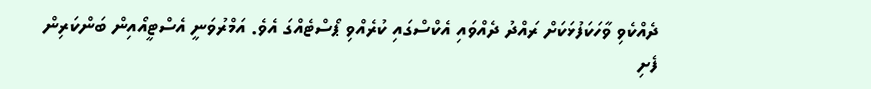ދެއްކެވި ވާހަކަފުޅަކަށް ރައްދު ދެއްވައި އެކްސްގައި ކުރެއްވި ޕޯސްޓެއްގަ އެވެ. އަމްރުވަނީ އެސްޓީއޯއިން ބަންކަރިން ފެށި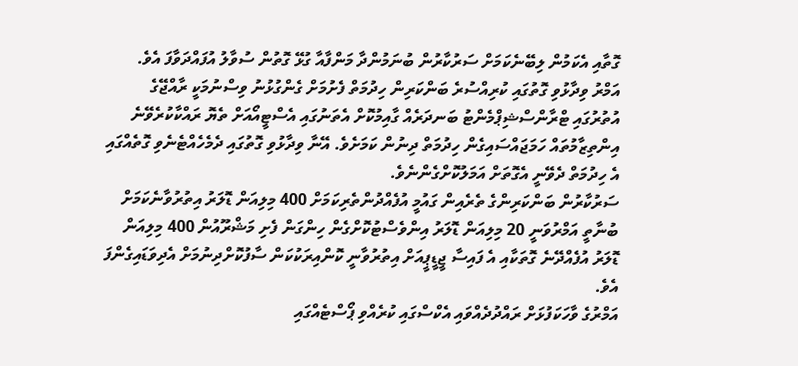ގޮތާއި އެކަމުން ލިބޭނެކަމަށް ސަރުކާރުން ބުނަމުންދާ މަންފާއާ ގުޅޭ ގޮތުން ސުވާލު އުފައްދަވާފަ އެވެ.
އަމްރު ވިދާޅުވި ގޮތުގައި ކުރިއްސުރެ ބަންކަރިން ހިދުމަތް ފެށުމަށް ގެންގުޅުނު ވިސްނުމަކީ ރާއްޖޭގެ އުތުރުގައި ޓްރާންސްޝިޕްމެންޓު ބަނދަރެއް ގާއިމުކޮށް އެތަނުގައި އެސްޓީއޯއަށް ތެޔޮ ރައްކާކުރެވޭނެ އިންތިޒާމުތައް ހަމަޖައްސައިގެން ހިދުމަތް ދިނުން ކަމަށެވެ. އޭނާ ވިދާޅުވި ގޮތުގައި ދެމެހެއްޓެނެވި ގޮތެއްގައި އެ ހިދުމަތް ދެވޭނީ އެގޮތަށް އަމަލުކޮށްގެންނެވެ.
ސަރުކާރުން ބަންކަރިންގެ ތެރެއިން ގައުމީ އުފެއްދުންތެރިކަމަށް 400 މިލިއަން ޑޮލަރު އިތުރުވާނެކަމަށް ބުނާތީ އަމްރުވަނީ 20 މިލިއަން ޑޮލަރު އިންވެސްޓުކޮށްގެން ހިންގަން ފެށި މަޝްރޫއުން 400 މިލިއަން ޑޮލަރު އުފެއްދޭނެ ގޮތަކާއި އެ ފައިސާ ޖީޑީޕީއަށް އިތުރުވާނީ ކޮންއިރަކުކަން ސާފުކޮށްދިނުމަށް އެދިވަޑައިގެންފަ އެވެ.
އަމްރުގެ ވާހަކަފުޅަށް ރައްދުދެއްވައި އެކްސްގައި ކުރެއްވި ޕޯސްޓެއްގައި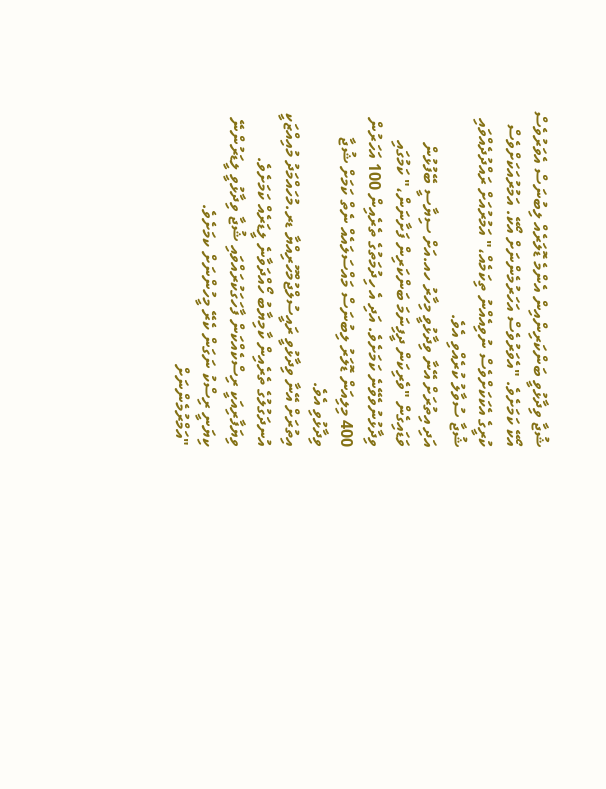ޝުޖާ ވިދާޅުވީ ބަންކަރިންއިން އެންމެ ޑޮލަރެއް ލިބުނަސް އެވަރުވެސް އޯކޭ ކަމަށެވެ. "އެވަރުވެސް އަހަރުމެންނަށް އޯކޭ. އަމުރުއަކަށްވެސް ކުރީގެ އެކަކަށްވެސް ނުވިއެއްނު ތިކަމެއް،" އަމުރުއަށް ރައްދުދެއްވައި ޝުޖާ ސުވާލު ކުރެއްވި އެވެ.
އަދި އިތުރަށް އޭނާ ވިދާޅުވީ މިހާރު ހއ.އަށް ސިޔާސީ ބޭފުޅުން ވަޑައިގެން "ވެރިކަން ދީފިނަމަ ބަންކަރިން ފަށާނަން،" ކަމުގައި ވިދާޅުނުވެވޭނެ ކަމަށެވެ. އަދި އެ ހިދުމަތުގެ ތެރެއިން 100 އަހަރުން 400 މިލިއަން ޑޮލަރު ލިބުނަސް މައްސަލައެއް ނެތް ކަމަށް ޝުޖާ ވިދާޅުވި އެވެ.
އިތުރަށް އޭނާ ވިދާޅުވީ ރައީސުލްޖުމްހޫރިއްޔާ ޑރ.މުހައްމަދު މުއިއްޒަކީ އުނދަގުލުގެ ތެރެއިން ކާމިޔާބު ހޯއްދަވާނެ ލީޑަރެއް ކަމަށެވެ. ވިޔަފާރިއަކީ ރިސްކެއްކަން ފާހަގަކުރައްވައި ޝުޖާ ވިދާޅުވީ ލީޑަރުންނޭ ކިޔަނީ ރިސްކު ނަގަން ކެރޭ މީހުންނަށް ކމަށެވެ.
"އަމްރުމެންނަށް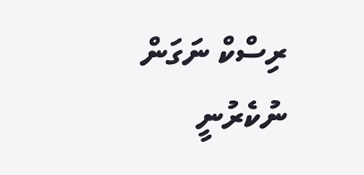ރިސްކް ނަގަން ނުކެރުނީ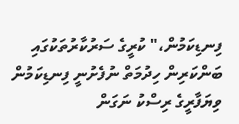ފިނޑިކަމުން،" ކުރީގެ ސަރުކާރުތަކުގައި ބަންކަރިން ހިދުމަތް ނުފެށުނީ ފިނޑިކަމުން ވިޔަފާރީގެ ރިސްކު ނަގަން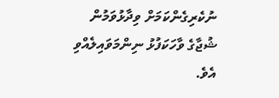ނުކެރިގެންކަމަށް ވިދާޅުވަމުން ޝުޖާގެ ވާހަކަފުޅު ނިންމަވައިލެއްވި އެވެ.